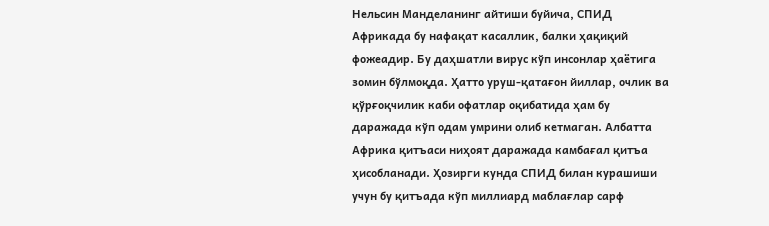Нельсин Манделанинг айтиши буйича, СПИД Африкада бу нафақат касаллик, балки ҳақиқий фожеадир. Бу даҳшатли вирус кўп инсонлар ҳаётига зомин бўлмоқда. Ҳатто уруш-қатағон йиллар, очлик ва қўрғоқчилик каби офатлар оқибатида ҳам бу даражада кўп одам умрини олиб кетмаган. Албатта Африка қитъаси ниҳоят даражада камбағал қитъа ҳисобланади. Ҳозирги кунда СПИД билан курашиши учун бу қитъада кўп миллиард маблағлар сарф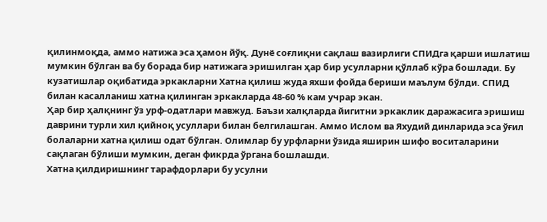қилинмоқда, аммо натижа эса ҳамон йўқ. Дунё соғлиқни сақлаш вазирлиги СПИДга қарши ишлатиш мумкин бўлган ва бу борада бир натижага эришилган ҳар бир усулларни қўллаб кўра бошлади. Бу кузатишлар оқибатида эркакларни Хатна қилиш жуда яхши фойда бериши маълум бўлди. СПИД билан касалланиш хатна қилинган эркакларда 48-60 % кам учрар экан.
Ҳар бир ҳалқнинг ўз урф-одатлари мавжуд. Баъзи халқларда йигитни эркаклик даражасига эришиш даврини турли хил қийноқ усуллари билан белгилашган. Аммо Ислом ва Яхудий динларида эса ўғил болаларни хатна қилиш одат бўлган. Олимлар бу урфларни ўзида яширин шифо воситаларини сақлаган бўлиши мумкин, деган фикрда ўргана бошлашди.
Хатна қилдиришнинг тарафдорлари бу усулни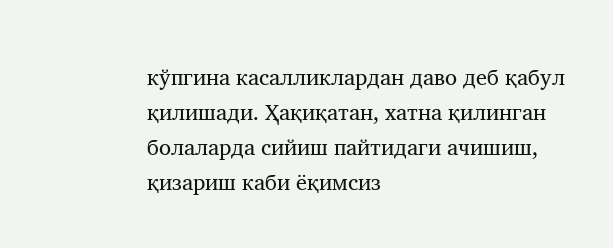кўпгина касалликлардан даво деб қабул қилишади. Ҳақиқатан, хатна қилинган болаларда сийиш пайтидаги ачишиш, қизариш каби ёқимсиз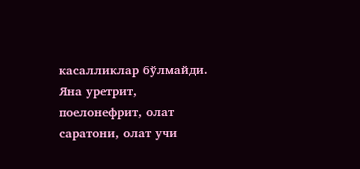касалликлар бўлмайди. Яна уретрит, поелонефрит, олат саратони, олат учи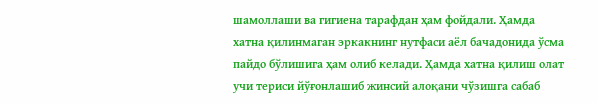шамоллаши ва гигиена тарафдан ҳам фойдали. Ҳамда хатна қилинмаган эркакнинг нутфаси аёл бачадонида ўсма пайдо бўлишига ҳам олиб келади. Ҳамда хатна қилиш олат учи териси йўғонлашиб жинсий алоқани чўзишга сабаб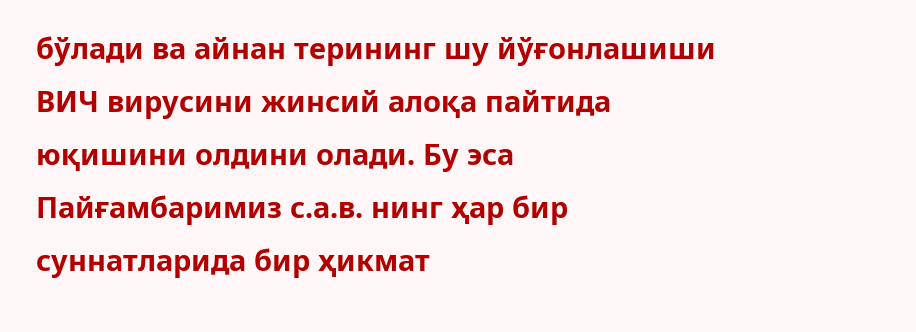бўлади ва айнан терининг шу йўғонлашиши ВИЧ вирусини жинсий алоқа пайтида юқишини олдини олади. Бу эса Пайғамбаримиз с.а.в. нинг ҳар бир суннатларида бир ҳикмат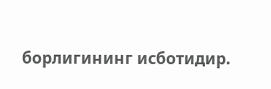борлигининг исботидир.